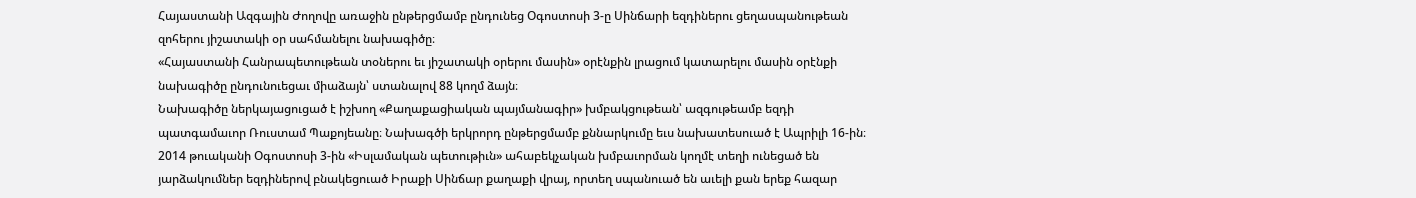Հայաստանի Ազգային Ժողովը առաջին ընթերցմամբ ընդունեց Օգոստոսի 3-ը Սինճարի եզդիներու ցեղասպանութեան զոհերու յիշատակի օր սահմանելու նախագիծը։
«Հայաստանի Հանրապետութեան տօներու եւ յիշատակի օրերու մասին» օրէնքին լրացում կատարելու մասին օրէնքի նախագիծը ընդունուեցաւ միաձայն՝ ստանալով 88 կողմ ձայն։
Նախագիծը ներկայացուցած է իշխող «Քաղաքացիական պայմանագիր» խմբակցութեան՝ ազգութեամբ եզդի պատգամաւոր Ռուստամ Պաքոյեանը։ Նախագծի երկրորդ ընթերցմամբ քննարկումը եւս նախատեսուած է Ապրիլի 16-ին։
2014 թուականի Օգոստոսի 3-ին «Իսլամական պետութիւն» ահաբեկչական խմբաւորման կողմէ տեղի ունեցած են յարձակումներ եզդիներով բնակեցուած Իրաքի Սինճար քաղաքի վրայ, որտեղ սպանուած են աւելի քան երեք հազար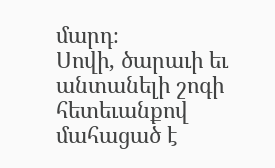մարդ։
Սովի, ծարաւի եւ անտանելի շոգի հետեւանքով մահացած է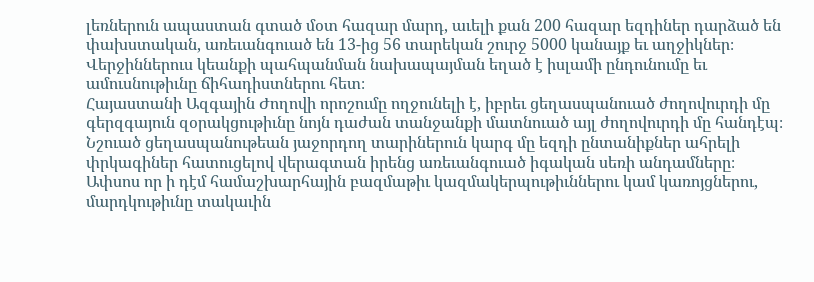լեռներուն ապաստան գտած մօտ հազար մարդ, աւելի քան 200 հազար եզդիներ դարձած են փախստական, առեւանգուած են 13-ից 56 տարեկան շուրջ 5000 կանայք եւ աղջիկներ։ Վերջիններուս կեանքի պահպանման նախապայման եղած է իսլամի ընդունումը եւ ամուսնութիւնը ճիհադիստներու հետ։
Հայաստանի Ազգային Ժողովի որոշումը ողջունելի է, իբրեւ ցեղասպանուած ժողովուրդի մը գերզգայուն զօրակցութիւնը նոյն դաժան տանջանքի մատնուած այլ ժողովուրդի մը հանդէպ։
Նշուած ցեղասպանութեան յաջորդող տարիներուն կարգ մը եզդի ընտանիքներ ահրելի փրկագիներ հատուցելով վերագտան իրենց առեւանգուած իգական սեռի անդամները։
Ափսոս որ ի դէմ համաշխարհային բազմաթիւ կազմակերպութիւններու կամ կառոյցներու, մարդկութիւնը տակաւին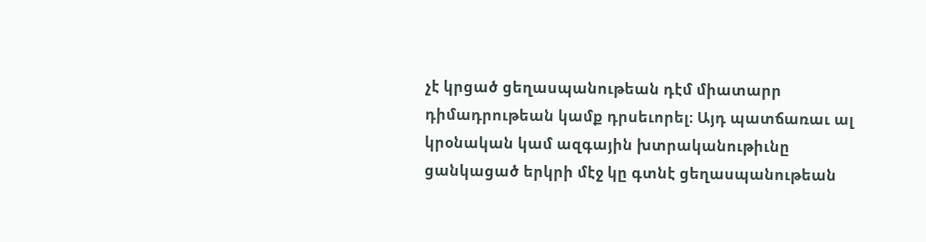չէ կրցած ցեղասպանութեան դէմ միատարր դիմադրութեան կամք դրսեւորել։ Այդ պատճառաւ ալ կրօնական կամ ազգային խտրականութիւնը ցանկացած երկրի մէջ կը գտնէ ցեղասպանութեան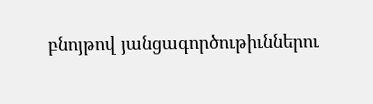բնոյթով յանցագործութիւններու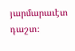յարմարաւէտ դաշտ։